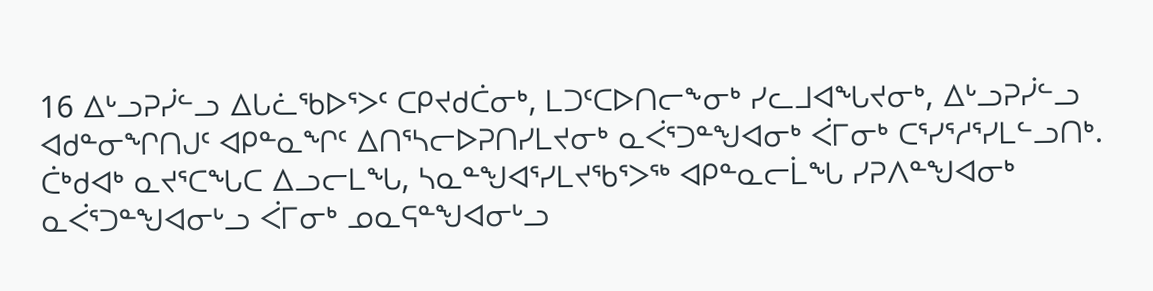16 ᐃᒡᓗᕈᓰᓪᓗ ᐃᒐᓛᖃᐅᕐᐳᑦ ᑕᑭᔪᑯᑖᓂᒃ, ᒪᑐᑦᑕᐅᑎᓕᖕᓂᒃ ᓯᓚᒧᐊᖓᔪᓂᒃ, ᐃᒡᓗᕈᓰᓪᓗ ᐊᑯᓐᓂᖏᑎᒍᑦ ᐊᑭᓐᓇᖏᑦ ᐃᑎᕐᓴᓕᐅᕈᑎᓯᒪᔪᓂᒃ ᓇᐹᕐᑐᓐᖑᐊᓂᒃ ᐹᒥᓂᒃ ᑕᕐᓯᕐᓱᕐᓯᒪᓪᓗᑎᒃ.
ᑖᒃᑯᐊᒃ ᓇᔪᕐᑕᖓᑕ ᐃᓗᓕᒪᖓ, ᓴᓇᓐᖑᐊᕐᓯᒪᔪᖃᕐᐳᖅ ᐊᑭᓐᓇᓕᒫᖓ ᓯᕈᐱᓐᖑᐊᓂᒃ ᓇᐹᕐᑐᓐᖑᐊᓂᒡᓗ ᐹᒥᓂᒃ ᓄᓇᕋᓐᖑᐊᓂᒡᓗ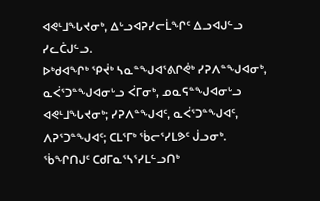ᐊᕙᒻᒧᖓᔪᓂᒃ, ᐃᒡᓗᐊᕈᓯᓕᒫᖏᑦ ᐃᓗᐊᒍᓪᓗ ᓯᓚᑖᒍᓪᓗ.
ᐅᒃᑯᐊᖏᒃ ᕿᔫᒃ ᓴᓇᓐᖑᐊᕐᕕᒋᕚᒃ ᓯᕈᐱᓐᖑᐊᓂᒃ, ᓇᐹᕐᑐᓐᖑᐊᓂᒡᓗ ᐹᒥᓂᒃ, ᓄᓇᕋᓐᖑᐊᓂᒡᓗ ᐊᕙᒻᒧᖓᔪᓂᒃ; ᓯᕈᐱᓐᖑᐊᑦ, ᓇᐹᕐᑐᓐᖑᐊᑦ, ᐱᕈᕐᑐᓐᖑᐊᑦ; ᑕᒪᕐᒥᒃ ᖄᓕᕐᓯᒪᕗᑦ ᒎᓗᓂᒃ.
ᖄᖏᑎᒍᑦ ᑕᑯᒥᓇᕐᓴᕐᓯᒪᓪᓗᑎᒃ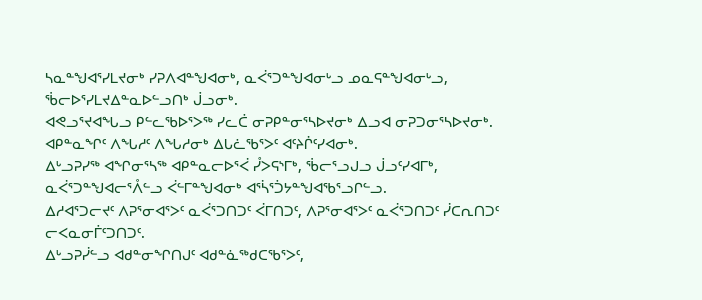ᓴᓇᓐᖑᐊᕐᓯᒪᔪᓂᒃ ᓯᕈᐱᐊᓐᖑᐊᓂᒃ, ᓇᐹᕐᑐᓐᖑᐊᓂᒡᓗ ᓄᓇᕋᓐᖑᐊᓂᒡᓗ, ᖄᓕᐅᕐᓯᒪᔪᐃᓐᓇᐅᓪᓗᑎᒃ ᒎᓗᓂᒃ.
ᐊᕙᓗᕐᔪᐊᖓᓗ ᑭᓪᓚᖃᐅᕐᐳᖅ ᓯᓚᑖ ᓂᕈᑭᓐᓂᕐᓴᐅᔪᓂᒃ ᐃᓗᐊ ᓂᕈᑐᓂᕐᓴᐅᔪᓂᒃ.
ᐊᑭᓐᓇᖏᑦ ᐱᖓᓱᑦ ᐱᖓᓱᓂᒃ ᐃᒐᓛᖃᕐᐳᑦ ᐊᑦᔨᒌᑦᓯᐊᓂᒃ.
ᐃᒡᓗᕈᓯᖅ ᐊᖏᓂᕐᓴᖅ ᐊᑭᓐᓇᓕᐅᕐᐹ ᓮᐳᕋᔅᒥᒃ, ᖄᓕᕐᓗᒍᓗ ᒎᓗᑦᓯᐊᒥᒃ, ᓇᐹᕐᑐᓐᖑᐊᓕᕐᐰᓪᓗ ᐹᓪᒥᓐᖑᐊᓂᒃ ᐊᕐᓵᕐᑑᔭᓐᖑᐊᖃᕐᓗᒋᓪᓗ.
ᐃᓱᐊᕐᑐᓕᔪᑦ ᐱᕈᕐᓂᐊᕐᐳᑦ ᓇᐹᕐᑐᑎᑐᑦ ᐹᒥᑎᑐᑦ, ᐱᕈᕐᓂᐊᕐᐳᑦ ᓇᐹᕐᑐᑎᑐᑦ ᓰᑕᕆᑎᑐᑦ ᓕᐸᓇᓂᒦᑦᑐᑎᑐᑦ.
ᐃᒡᓗᕈᓰᓪᓗ ᐊᑯᓐᓂᖏᑎᒍᑦ ᐊᑯᓐᓈᖅᑯᑕᖃᕐᐳᑦ,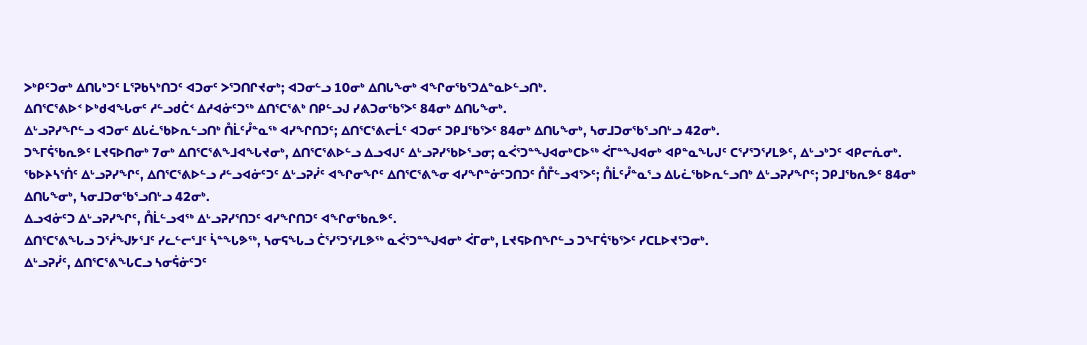ᐳᒃᑭᑦᑐᓂᒃ ᐃᑎᒐᒃᑐᑦ ᒪᕐᕈᑲᓴᒃᑎᑐᑦ ᐊᑐᓂᑦ ᐳᕐᑐᑎᒋᔪᓂᒃ; ᐊᑐᓂᓪᓗ 10ᓂᒃ ᐃᑎᒐᖕᓂᒃ ᐊᖏᓂᖃᕐᑐᐃᓐᓇᐅᓪᓗᑎᒃ.
ᐃᑎᕐᑕᕐᕕᐅᑉ ᐅᒃᑯᐊᖓᓂᑦ ᓱᓪᓗᑯᑖᑉ ᐃᓱᐊᓃᑦᑐᖅ ᐃᑎᕐᑕᕐᕕᒃ ᑎᑭᓪᓗᒍ ᓯᕕᑐᓂᖃᕐᐳᑦ 84ᓂᒃ ᐃᑎᒐᖕᓂᒃ.
ᐃᒡᓗᕈᓯᖏᓪᓗ ᐊᑐᓂᑦ ᐃᒐᓛᖃᐅᕆᓪᓗᑎᒃ ᑍᒫᑦᓮᓐᓇᖅ ᐊᓯᖏᑎᑐᑦ; ᐃᑎᕐᑕᕐᕕᓕᒫᑦ ᐊᑐᓂᑦ ᑐᑭᒧᖃᕐᐳᑦ 84ᓂᒃ ᐃᑎᒐᖕᓂᒃ, ᓴᓂᒧᑐᓂᖃᕐᓗᑎᒡᓗ 42ᓂᒃ.
ᑐᖕᒥᕌᖃᕆᕗᑦ ᒪᔪᕋᐅᑎᓂᒃ 7ᓂᒃ ᐃᑎᕐᑕᕐᕕᖕᒧᐊᖓᔪᓂᒃ, ᐃᑎᕐᑕᕐᕕᐅᓪᓗ ᐃᓗᐊᒍᑦ ᐃᒡᓗᕈᓯᖃᐅᕐᓗᓂ; ᓇᐹᕐᑐᓐᖑᐊᓂᒃᑕᐅᖅ ᐹᒥᓐᖑᐊᓂᒃ ᐊᑭᓐᓇᖓᒍᑦ ᑕᕐᓯᕐᑐᕐᓯᒪᕗᑦ, ᐃᒡᓗᒃᑐᑦ ᐊᑭᓕᕇᓂᒃ.
ᖃᐅᔨᓴᕐᑏᑦ ᐃᒡᓗᕈᓯᖏᑦ, ᐃᑎᕐᑕᕐᕕᐅᓪᓗ ᓱᓪᓗᐊᓃᑦᑐᑦ ᐃᒡᓗᕈᓰᑦ ᐊᖏᓂᖏᑦ ᐃᑎᕐᑕᕐᕕᖕᓂ ᐊᓯᖏᓐᓃᑦᑐᑎᑐᑦ ᑍᒤᓪᓗᐊᕐᐳᑦ; ᑍᒫᑦᓮᓐᓇᕐᓗ ᐃᒐᓛᖃᐅᕆᓪᓗᑎᒃ ᐃᒡᓗᕈᓯᖏᑦ; ᑐᑭᒧᖃᕆᕗᑦ 84ᓂᒃ ᐃᑎᒐᖕᓂᒃ, ᓴᓂᒧᑐᓂᖃᕐᓗᑎᒡᓗ 42ᓂᒃ.
ᐃᓗᐊᓃᑦᑐ ᐃᒡᓗᕈᓯᖏᑦ, ᑍᒫᓪᓗᐊᖅ ᐃᒡᓗᕈᓯᕐᑎᑐᑦ ᐊᓯᖏᑎᑐᑦ ᐊᖏᓂᖃᕆᕗᑦ.
ᐃᑎᕐᑕᕐᕕᖓᓗ ᑐᕐᓲᖑᔭᕐᒧᑦ ᓯᓚᓪᓕᕐᒧᑦ ᓵᓐᖓᕗᖅ, ᓴᓂᕋᖓᓗ ᑖᕐᓯᕐᑐᕐᓯᒪᕗᖅ ᓇᐹᕐᑐᓐᖑᐊᓂᒃ ᐹᒥᓂᒃ, ᒪᔪᕋᐅᑎᖏᓪᓗ ᑐᖕᒥᕌᖃᕐᐳᑦ ᓯᑕᒪᐅᔪᕐᑐᓂᒃ.
ᐃᒡᓗᕈᓰᑦ, ᐃᑎᕐᑕᕐᕕᖓᑕᓗ ᓴᓂᕌᓃᑦᑐᑦ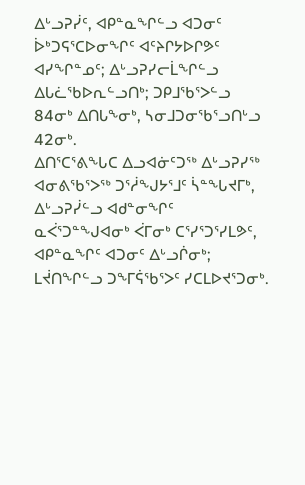ᐃᒡᓗᕈᓰᑦ, ᐊᑭᓐᓇᖏᓪᓗ ᐊᑐᓂᑦ ᐆᒃᑐᕋᕐᑕᐅᓂᖏᑦ ᐊᑦᔨᒋᔭᐅᒋᕗᑦ ᐊᓯᖏᓐᓄᑦ; ᐃᒡᓗᕈᓯᓕᒫᖏᓪᓗ ᐃᒐᓛᖃᐅᕆᓪᓗᑎᒃ; ᑐᑭᒧᖃᕐᐳᓪᓗ 84ᓂᒃ ᐃᑎᒐᖕᓂᒃ, ᓴᓂᒧᑐᓂᖃᕐᓗᑎᒡᓗ 42ᓂᒃ.
ᐃᑎᕐᑕᕐᕕᖓᑕ ᐃᓗᐊᓃᑦᑐᖅ ᐃᒡᓗᕈᓯᖅ ᐊᓂᕕᖃᕐᐳᖅ ᑐᕐᓲᖑᔭᕐᒧᑦ ᓵᓐᖓᔪᒥᒃ, ᐃᒡᓗᕈᓰᓪᓗ ᐊᑯᓐᓂᖏᑦ ᓇᐹᕐᑐᓐᖑᐊᓂᒃ ᐹᒥᓂᒃ ᑕᕐᓯᕐᑐᕐᓯᒪᕗᑦ, ᐊᑭᓐᓇᖏᑦ ᐊᑐᓂᑦ ᐃᒡᓗᒌᓂᒃ; ᒪᔫᑎᖏᓪᓗ ᑐᖕᒥᕌᖃᕐᐳᑦ ᓯᑕᒪᐅᔪᕐᑐᓂᒃ.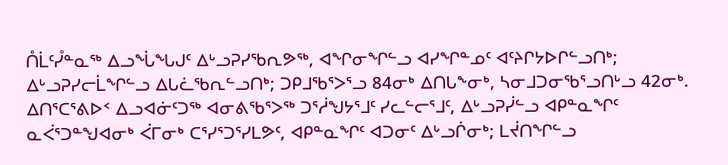ᑍᒫᑦᓮᓐᓇᖅ ᐃᓗᖔᖓᒍᑦ ᐃᒡᓗᕈᓯᖃᕆᕗᖅ, ᐊᖏᓂᖏᓪᓗ ᐊᓯᖏᓐᓄᑦ ᐊᑦᔨᒋᔭᐅᒋᓪᓗᑎᒃ; ᐃᒡᓗᕈᓯᓕᒫᖏᓪᓗ ᐃᒐᓛᖃᕆᓪᓗᑎᒃ; ᑐᑭᒧᖃᕐᐳᕐᓗ 84ᓂᒃ ᐃᑎᒐᖕᓂᒃ, ᓴᓂᒧᑐᓂᖃᕐᓗᑎᒡᓗ 42ᓂᒃ.
ᐃᑎᕐᑕᕐᕕᐅᑉ ᐃᓗᐊᓃᑦᑐᖅ ᐊᓂᕕᖃᕐᐳᖅ ᑐᕐᓲᖑᔭᕐᒧᑦ ᓯᓚᓪᓕᕐᒧᑦ, ᐃᒡᓗᕈᓰᓪᓗ ᐊᑭᓐᓇᖏᑦ ᓇᐹᕐᑐᓐᖑᐊᓂᒃ ᐹᒥᓂᒃ ᑕᕐᓯᕐᑐᕐᓯᒪᕗᑦ, ᐊᑭᓐᓇᖏᑦ ᐊᑐᓂᑦ ᐃᒡᓗᒌᓂᒃ; ᒪᔫᑎᖏᓪᓗ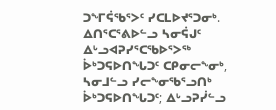ᑐᖕᒥᕌᖃᕐᐳᑦ ᓯᑕᒪᐅᔪᕐᑐᓂᒃ.
ᐃᑎᕐᑕᕐᕕᐅᓪᓗ ᓴᓂᕌᒍᑦ ᐃᒡᓗᐊᕈᓯᕐᑕᖃᐅᕐᐳᖅ ᐆᒃᑐᕋᐅᑎᖓᑐᑦ ᑕᑭᓂᓕᖕᓂᒃ, ᓴᓂᒧᓪᓗ ᓯᓕᖕᓂᖃᕐᓗᑎᒃ ᐆᒃᑐᕋᐅᑎᖓᑐᑦ; ᐃᒡᓗᕈᓰᓪᓗ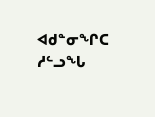ᐊᑯᓐᓂᖏᑕ ᓱᓪᓗᖓ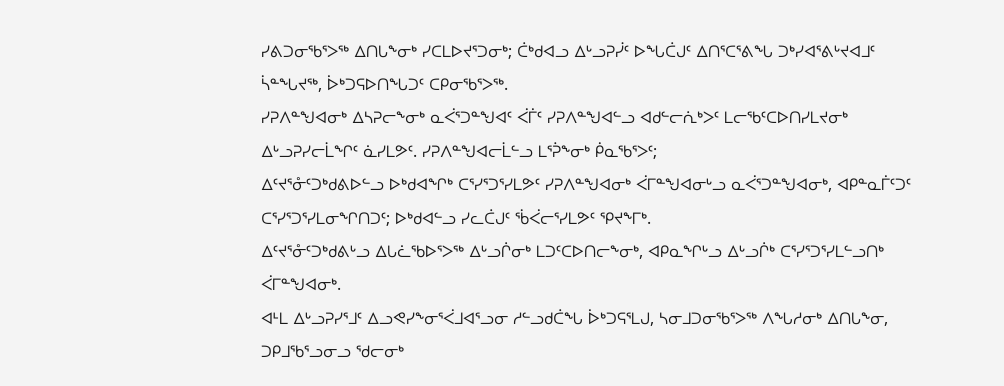ᓯᕕᑐᓂᖃᕐᐳᖅ ᐃᑎᒐᖕᓂᒃ ᓯᑕᒪᐅᔪᕐᑐᓂᒃ; ᑖᒃᑯᐊᓗ ᐃᒡᓗᕈᓰᑦ ᐅᖓᑖᒍᑦ ᐃᑎᕐᑕᕐᕕᖓ ᑐᒃᓯᐊᕐᕕᒡᔪᐊᒧᑦ ᓵᓐᖓᔪᖅ, ᐆᒃᑐᕋᐅᑎᖓᑐᑦ ᑕᑭᓂᖃᕐᐳᖅ.
ᓯᕈᐱᓐᖑᐊᓂᒃ ᐃᓴᕈᓕᖕᓂᒃ ᓇᐹᕐᑐᓐᖑᐊᑦ ᐹᒦᑦ ᓯᕈᐱᓐᖑᐊᓪᓗ ᐊᑯᓪᓕᕇᒃᐳᑦ ᒪᓕᖃᑦᑕᐅᑎᓯᒪᔪᓂᒃ ᐃᒡᓗᕈᓯᓕᒫᖏᑦ ᓈᓯᒪᕗᑦ. ᓯᕈᐱᓐᖑᐊᓕᒫᓪᓗ ᒪᕐᕉᖕᓂᒃ ᑮᓇᖃᕐᐳᑦ;
ᐃᑦᔪᕐᓁᑦᑐᒃᑯᕕᐅᓪᓗ ᐅᒃᑯᐊᖏᒃ ᑕᕐᓯᕐᑐᕐᓯᒪᕗᑦ ᓯᕈᐱᓐᖑᐊᓂᒃ ᐹᒥᓐᖑᐊᓂᒡᓗ ᓇᐹᕐᑐᓐᖑᐊᓂᒃ, ᐊᑭᓐᓇᒦᑦᑐᑦ ᑕᕐᓯᕐᑐᕐᓯᒪᓂᖏᑎᑐᑦ; ᐅᒃᑯᐊᓪᓗ ᓯᓚᑖᒍᑦ ᖄᐹᓕᕐᓯᒪᕗᑦ ᕿᔪᖕᒥᒃ.
ᐃᑦᔪᕐᓁᑦᑐᒃᑯᕕᒡᓗ ᐃᒐᓛᖃᐅᕐᐳᖅ ᐃᒡᓗᒌᓂᒃ ᒪᑐᑦᑕᐅᑎᓕᖕᓂᒃ, ᐊᑭᓇᖏᒡᓗ ᐃᒡᓗᒌᒃ ᑕᕐᓯᕐᑐᕐᓯᒪᓪᓗᑎᒃ ᐹᒥᓐᖑᐊᓂᒃ.
ᐊᒻᒪ ᐃᒡᓗᕈᓯᕐᒧᑦ ᐃᓗᕙᓯᖕᓂᕐᐹᒧᐊᕐᓗᓂ ᓱᓪᓗᑯᑖᖓ ᐆᒃᑐᕋᕐᒪᒍ, ᓴᓂᒧᑐᓂᖃᕐᐳᖅ ᐱᖓᓱᓂᒃ ᐃᑎᒐᖕᓂ, ᑐᑭᒧᖃᕐᓗᓂᓗ ᖁᓕᓂᒃ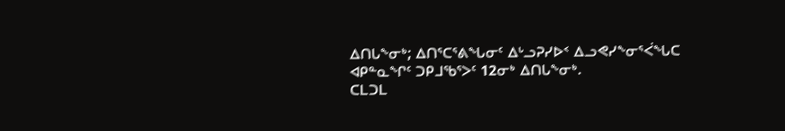ᐃᑎᒐᖕᓂᒃ; ᐃᑎᕐᑕᕐᕕᖓᓂᑦ ᐃᒡᓗᕈᓯᐅᑉ ᐃᓗᕙᓯᖕᓂᕐᐹᖓᑕ ᐊᑭᓐᓇᖏᑦ ᑐᑭᒧᖃᕐᐳᑦ 12ᓂᒃ ᐃᑎᒐᖕᓂᒃ.
ᑕᒪᑐᒪ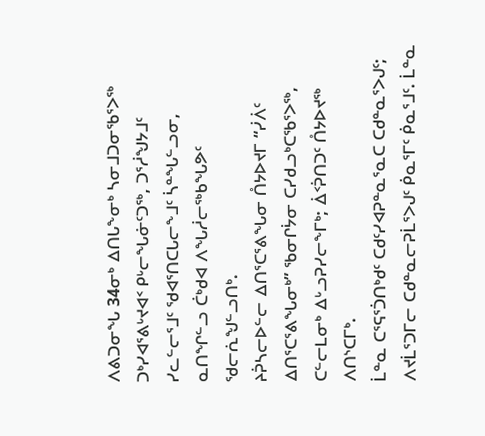ᐱᕕᑐᓂᖓ 34ᓂᒃ ᐃᑎᒐᖕᓂᒃ ᓴᓂᒧᑐᓂᖃᕐᐳᖅ ᑐᒃᓯᐊᕐᕕᒡᔪᐊᑉ ᑭᒡᓕᖓᓃᑦᑐᖅ, ᑐᕐᓲᖑᔭᒧᑦ ᓯᓚᓪᓕᕐᒧᑦ ᖁᐊᕐᑎᑕᒐᓕᖕᒧᑦ ᓵᓐᖓᓪᓗᓂ, ᓇᑎᖏᓪᓗ ᑖᒃᑯᐊ ᐱᖓᓲᓕᖅᑲᖓᕗᑦ ᖁᓕᕇᖑᓪᓗᑎᒃ.
ᔨᕉᓴᓕᐅᓪᓕ ᐃᑎᕐᑕᕐᕕᖓᓂ ᑍᔭᐅᔪᒥ “ᓰᐲᑦ ᐃᑎᕐᑕᕐᕕᖓᓂᒃ” ᖃᓂᒋᔮᓂ ᑕᓯᑯᓗᒃᑕᖃᕐᐳᖅ, ᑕᓪᓕᒪᓂᒃ ᐃᒡᓗᕈᓯᓕᖕᒥᒃ; ᐄᑉᕉᑎᑐᑦ ᑍᔭᐅᔪᖅ ᐱᑎᔅᑕᒥᒃ.
ᒫᓐᓇ ᑕᕐᕋᕐᑑᑎᒃᑯᑦ ᑕᑯᑦᓯᐊᕈᓐᓇᕐᓇᑕ ᑕᑯᓐᓇᕐᐳᒍᑦ; ᐱᔪᒫᕐᑐᒥᓕ ᑕᑯᓐᓇᓕᕈᒫᕐᐳᒍᑦ ᑮᓇᕐᒥᑦ ᑮᓇᕐᒧᑦ. ᒫᓐᓇ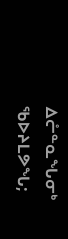ᐃᓔᓐᓇᖓᓂᒃ ᖃᐅᔨᒪᕗᖓ;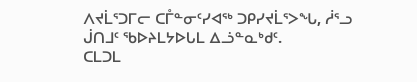ᐱᔪᒫᕐᑐᒥᓕ ᑕᒤᓐᓂᑦᓯᐊᖅ ᑐᑭᓯᔪᒫᕐᐳᖓ, ᓲᕐᓗ ᒎᑎᒧᑦ ᖃᐅᔨᒪᔭᐅᒐᒪ ᐃᓘᓐᓇᒃᑯᑦ.
ᑕᒪᑐᒪ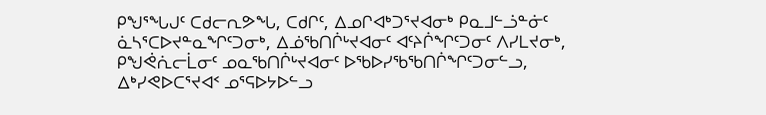ᑭᖑᕐᖓᒍᑦ ᑕᑯᓕᕆᕗᖓ, ᑕᑯᒋᑦ, ᐃᓄᒋᐊᒃᑐᕐᔪᐊᓂᒃ ᑭᓇᒧᓪᓘᓐᓃᑦ ᓈᓴᕐᑕᐅᔪᓐᓇᖏᑦᑐᓂᒃ, ᐃᓅᖃᑎᒌᒡᔪᐊᓂᑦ ᐊᑦᔨᒌᖏᑦᑐᓂᑦ ᐱᓯᒪᔪᓂᒃ, ᑭᖑᕚᕇᓕᒫᓂᑦ ᓄᓇᖃᑎᒌᒡᔪᐊᓂᑦ ᐅᖃᐅᓯᖃᖃᑎᒌᖏᑦᑐᓂᓪᓗ, ᐃᒃᓯᕙᐅᑕᕐᔪᐊᑉ ᓄᕐᕋᐅᔭᐅᓪᓗ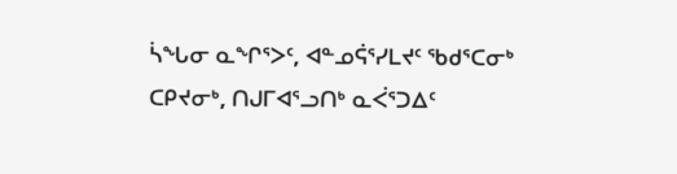ᓵᖓᓂ ᓇᖏᕐᐳᑦ, ᐊᓐᓄᕌᕐᓯᒪᔪᑦ ᖃᑯᕐᑕᓂᒃ ᑕᑭᔪᓂᒃ, ᑎᒍᒥᐊᕐᓗᑎᒃ ᓇᐹᕐᑐᐃᑦ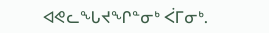ᐊᕙᓚᖓᔪᖏᓐᓂᒃ ᐹᒥᓂᒃ.